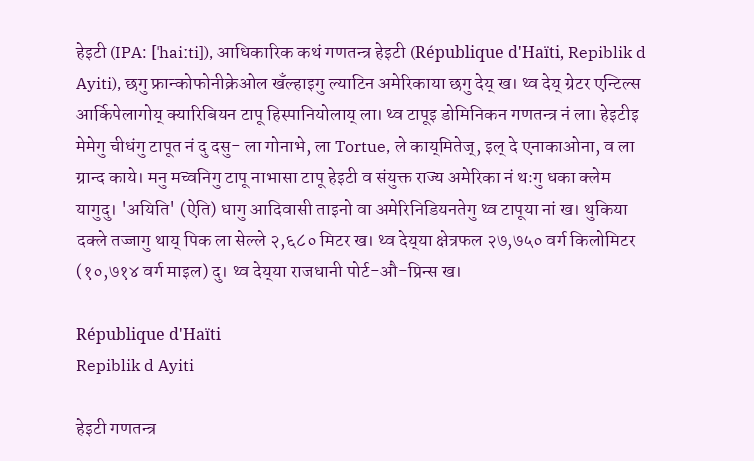हेइटी (IPA: [ˈhaiːti]), आधिकारिक कथं गणतन्त्र हेइटी (République d'Haïti, Repiblik d Ayiti), छगु फ्रान्कोफोनीक्रेओल खँल्हाइगु ल्याटिन अमेरिकाया छगु देय् ख। थ्व देय् ग्रेटर एन्टिल्स आर्किपेलागोय् क्यारिबियन टापू हिस्पानियोलाय् ला। थ्व टापूइ डोमिनिकन गणतन्त्र नं ला। हेइटीइ मेमेगु चीधंगु टापूत नं दु दसु- ला गोनाभे, ला Tortue, ले काय्‌मितेज्, इल् दे एनाकाओना, व ला ग्रान्द काये। मनु मच्वनिगु टापू नाभासा टापू हेइटी व संयुक्त राज्य अमेरिका नं थःगु धका क्लेम यागुदु। 'अयिति' (ऐति) धागु आदिवासी ताइनो वा अमेरिनिडियनतेगु थ्व टापूया नां ख। थुकिया दक्ले तज्जागु थाय् पिक ला सेल्ले २,६८० मिटर ख। थ्व देय्‌या क्षेत्रफल २७,७५० वर्ग किलोमिटर (१०,७१४ वर्ग माइल) दु। थ्व देय्‌या राजधानी पोर्ट-औ-प्रिन्स ख।

République d'Haïti
Repiblik d Ayiti

हेइटी गणतन्त्र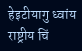हेइटीयागु ध्वांय राष्ट्रीय चिं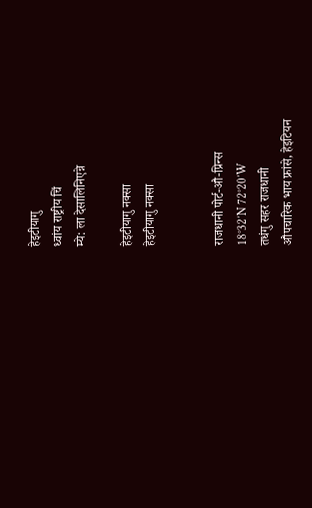हेइटीयागु
ध्वांय राष्ट्रीय चिं
म्ये: ला देसालिनिएन्ने

हेइटीयागु नक्सा
हेइटीयागु नक्सा


राजधानी पोर्ट-औ-प्रिन्स
18°32′N 72°20′W
तधंगु सहर राजधानी
औपचारिक भाय फ्रांसे, हेइटियन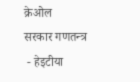क्रेओल
सरकार गणतन्त्र
 - हेइटीया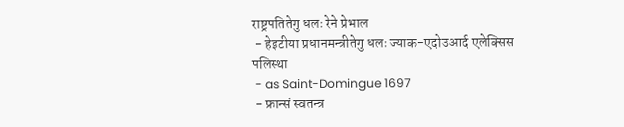राष्ट्रपतितेगु धलः रेने प्रेभाल
 - हेइटीया प्रधानमन्त्रीतेगु धलः ज्याक-एदोउआर्द एलेक्सिस
पलिस्था
 - as Saint-Domingue 1697
 - फ्रान्सं स्वतन्त्र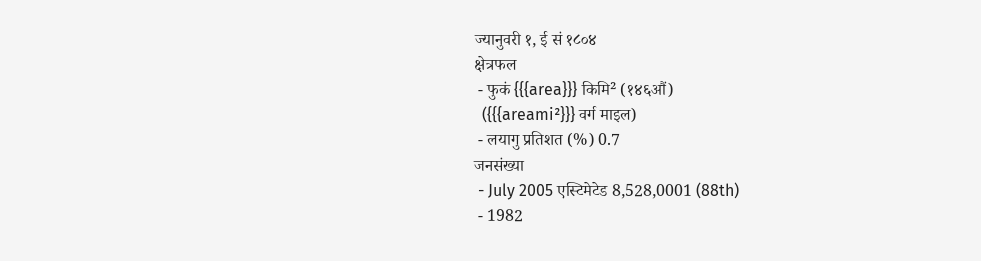ज्यानुवरी १, ई सं १८०४
क्षेत्रफल
 - फुकं {{{area}}} किमि² (१४६औं)
  ({{{areami²}}} वर्ग माइल)
 - लयागु प्रतिशत (%) 0.7
जनसंख्या
 - July 2005 एस्टिमेटेड 8,528,0001 (88th)
 - 1982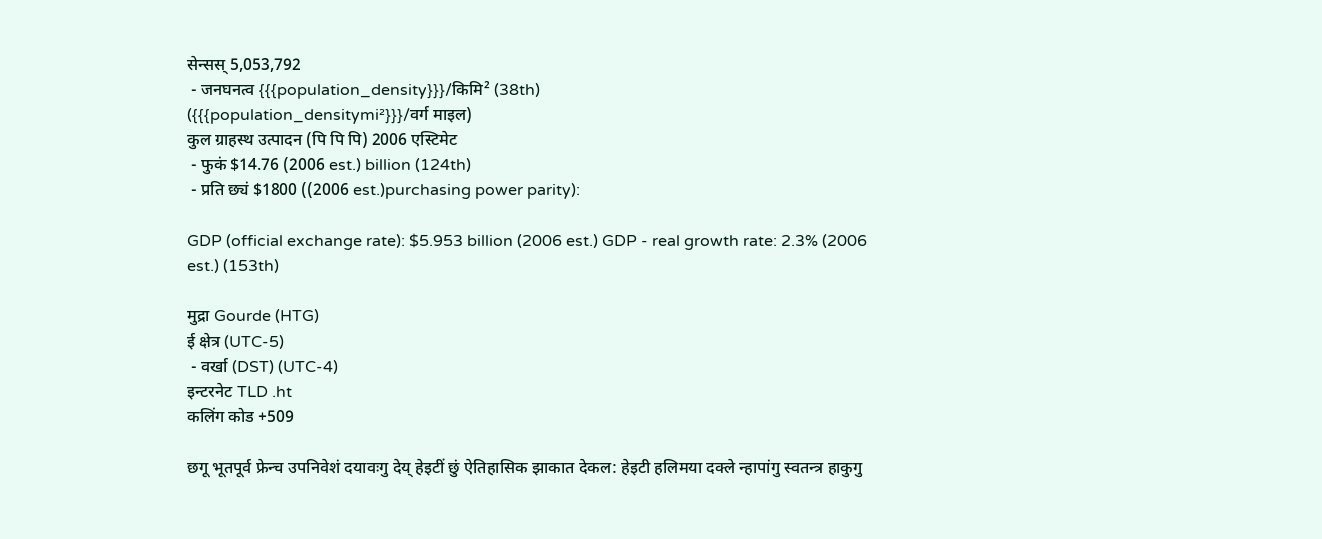सेन्सस् 5,053,792
 - जनघनत्व {{{population_density}}}/किमि² (38th)
({{{population_densitymi²}}}/वर्ग माइल)
कुल ग्राहस्थ उत्पादन (पि पि पि) 2006 एस्टिमेट
 - फुकं $14.76 (2006 est.) billion (124th)
 - प्रति छ्यं $1800 ((2006 est.)purchasing power parity):

GDP (official exchange rate): $5.953 billion (2006 est.) GDP - real growth rate: 2.3% (2006 est.) (153th)

मुद्रा Gourde (HTG)
ई क्षेत्र (UTC-5)
 - वर्खा (DST) (UTC-4)
इन्टरनेट TLD .ht
कलिंग कोड +509

छगू भूतपूर्व फ्रेन्च उपनिवेशं दयावःगु देय्‌ हेइटीं छुं ऐतिहासिक झाकात देकल: हेइटी हलिमया दक्ले न्हापांगु स्वतन्त्र हाकुगु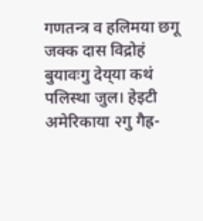गणतन्त्र व हलिमया छगू जक्क दास विद्रोहं बुयावःगु देय्‌या कथं पलिस्था जुल। हेइटी अमेरिकाया २गु गैह्र-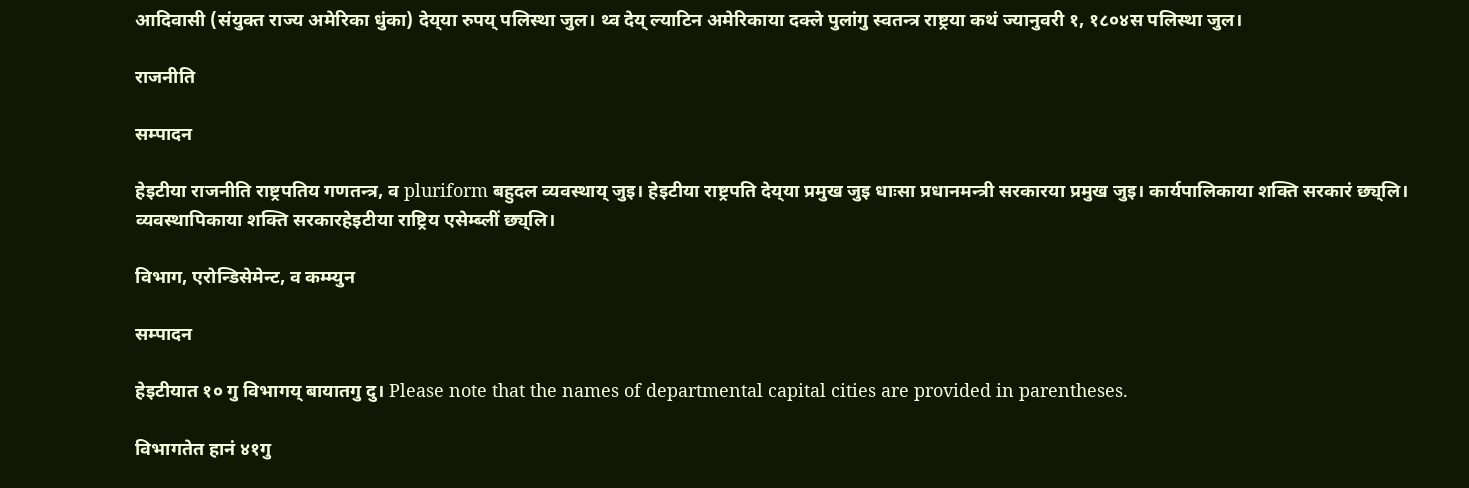आदिवासी (संयुक्त राज्य अमेरिका धुंका) देय्‌या रुपय् पलिस्था जुल। थ्व देय्‌ ल्याटिन अमेरिकाया दक्ले पुलांगु स्वतन्त्र राष्ट्रया कथं ज्यानुवरी १, १८०४स पलिस्था जुल।

राजनीति

सम्पादन

हेइटीया राजनीति राष्ट्रपतिय गणतन्त्र, व pluriform बहुदल व्यवस्थाय् जुइ। हेइटीया राष्ट्रपति देय्‌या प्रमुख जुइ धाःसा प्रधानमन्त्री सरकारया प्रमुख जुइ। कार्यपालिकाया शक्ति सरकारं छ्य्‌लि। व्यवस्थापिकाया शक्ति सरकारहेइटीया राष्ट्रिय एसेम्ब्लीं छ्य्‌लि।

विभाग, एरोन्डिसेमेन्ट, व कम्म्युन

सम्पादन

हेइटीयात १० गु विभागय् बायातगु दु। Please note that the names of departmental capital cities are provided in parentheses.

विभागतेत हानं ४१गु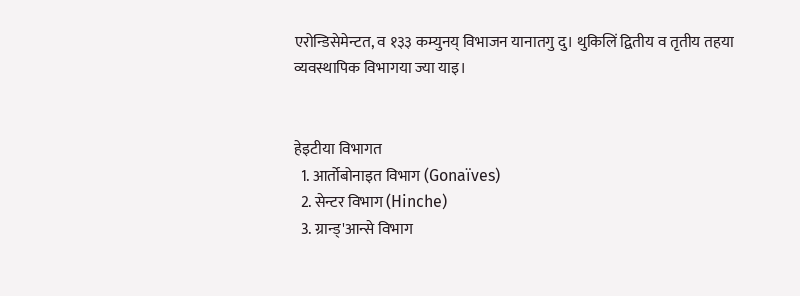एरोन्डिसेमेन्टत, व १३३ कम्युनय् विभाजन यानातगु दु। थुकिलिं द्वितीय व तृतीय तहया व्यवस्थापिक विभागया ज्या याइ।


हेइटीया विभागत
  1. आर्तोबोनाइत विभाग (Gonaïves)
  2. सेन्टर विभाग (Hinche)
  3. ग्रान्ड्‌'आन्से विभाग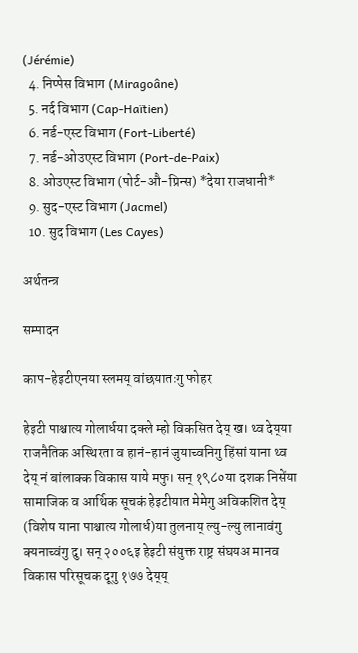(Jérémie)
  4. निप्पेस विभाग (Miragoâne)
  5. नर्द विभाग (Cap-Haïtien)
  6. नर्ड-एस्ट विभाग (Fort-Liberté)
  7. नर्ड-ओउएस्ट विभाग (Port-de-Paix)
  8. ओउएस्ट विभाग (पोर्ट-औ-प्रिन्स) *देया राजधानी*
  9. सुद-एस्ट विभाग (Jacmel)
  10. सुद विभाग (Les Cayes)

अर्थतन्त्र

सम्पादन

काप-हेइटीएनया स्लमय् वांछयातःगु फोहर

हेइटी पाश्चात्य गोलार्धया दक्ले म्हो विकसित देय्‌ ख। थ्व देय्‌या राजनैतिक अस्थिरता व हानं-हानं जुयाच्वनिगु हिंसां याना थ्व देय्‌ नं बांलाक्क विकास याये मफु। सन् १९८०या दशक निसेंया सामाजिक व आर्थिक सूचकं हेइटीयात मेमेगु अविकशित देय्‌ (विशेष याना पाश्चात्य गोलार्ध)या तुलनाय् ल्यु-ल्यु लानावंगु क्यनाच्वंगु दु। सन् २००६इ हेइटी संयुक्त राष्ट्र संघयअ मानव विकास परिसूचक दूगु १७७ देय्‌य्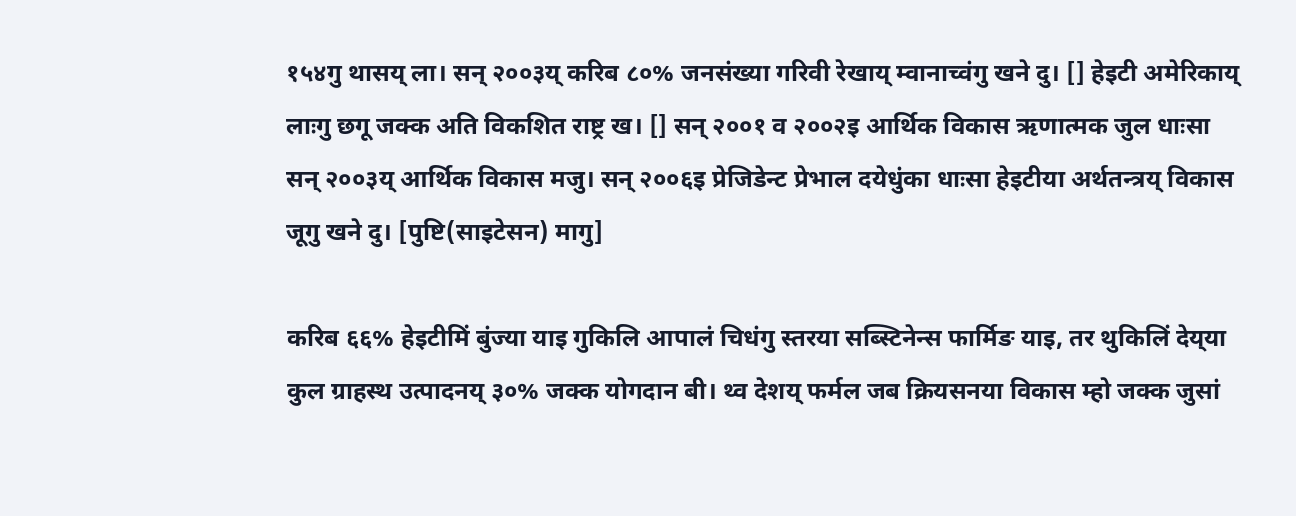१५४गु थासय् ला। सन् २००३य् करिब ८०% जनसंख्या गरिवी रेखाय् म्वानाच्वंगु खने दु। [] हेइटी अमेरिकाय् लाःगु छगू जक्क अति विकशित राष्ट्र ख। [] सन् २००१ व २००२इ आर्थिक विकास ऋणात्मक जुल धाःसा सन् २००३य् आर्थिक विकास मजु। सन् २००६इ प्रेजिडेन्ट प्रेभाल दयेधुंका धाःसा हेइटीया अर्थतन्त्रय् विकास जूगु खने दु। [पुष्टि(साइटेसन) मागु]

करिब ६६% हेइटीमिं बुंज्या याइ गुकिलि आपालं चिधंगु स्तरया सब्स्टिनेन्स फार्मिङ याइ, तर थुकिलिं देय्‌या कुल ग्राहस्थ उत्पादनय् ३०% जक्क योगदान बी। थ्व देशय् फर्मल जब क्रियसनया विकास म्हो जक्क जुसां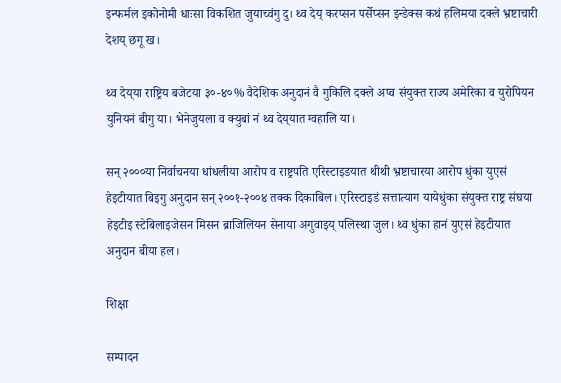इन्फर्मल इकोनोमी धाःसा विकशित जुयाच्वंगु दु। थ्व देय्‌ करप्सन पर्सेप्सन इन्डेक्स कथं हलिमया दक्ले भ्रष्टाचारी देशय् छगू ख।

थ्व देय्‌या राष्ट्रिय बजेटया ३०-४०% वैदेशिक अनुदानं वै गुकिलि दक्ले अप्व संयुक्त राज्य अमेरिका व युरोपियन युनियनं बीगु या। भेनेजुयला व क्युबां नं थ्व देय्‌यात ग्वहालि या।

सन् २०००या निर्वाचनया धांधलीया आरोप व राष्ट्रपति एरिस्टाइडयात थीथी भ्रष्टाचारया आरोप धुंका युएसं हेइटीयात बिइगु अनुदान सन् २००१-२००४ तक्क दिकाबिल। एरिस्टाइडं सत्तात्याग यायेधुंका संयुक्त राष्ट्र संघया हेइटीइ स्टेबिलाइजेसन मिसन ब्राजिलियन सेनाया अगुवाइय् पलिस्था जुल। थ्व धुंका हानं युएसं हेइटीयात अनुदान बीया हल।

शिक्षा

सम्पादन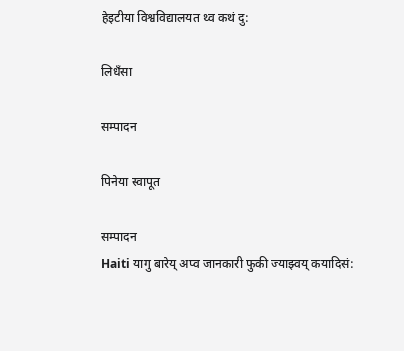हेइटीया विश्वविद्यालयत थ्व कथं दु:

लिधँसा

सम्पादन

पिनेया स्वापूत

सम्पादन
Haiti यागु बारेय् अप्व जानकारी फुकी ज्याझ्वय् कयादिसं: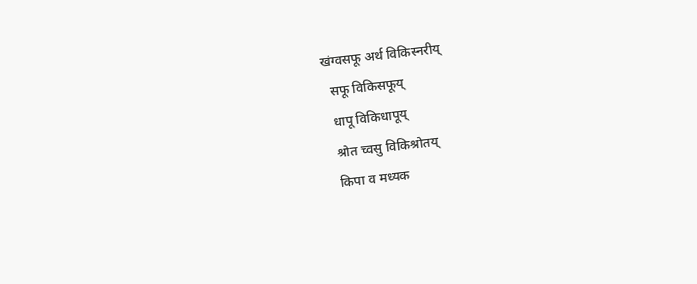खंग्वसफू अर्थ विकिस्नरीय्
  सफू विकिसफूय्
  धापू विकिधापूय्
  श्रोत च्वसु विकिश्रोतय्
  किपा व मध्यक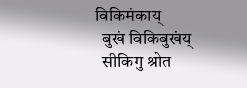विकिमंकाय्
  बुखं विकिबुखंय्
  सीकिगु श्रोत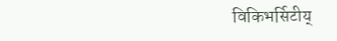विकिभर्सिटीय्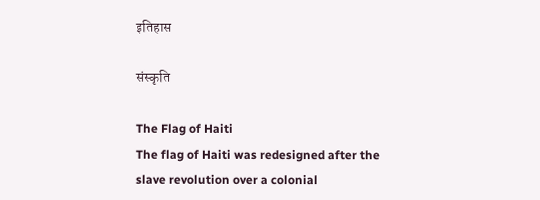इतिहास

संस्कृति

The Flag of Haiti
The flag of Haiti was redesigned after the slave revolution over a colonial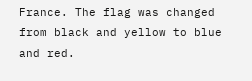France. The flag was changed from black and yellow to blue and red.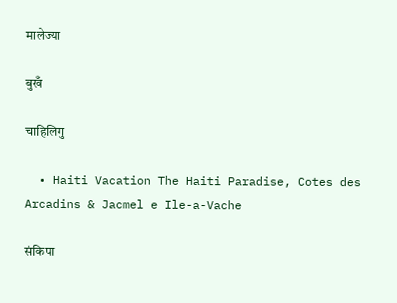मालेज्या

बुखँ

चाहिलिगु

  • Haiti Vacation The Haiti Paradise, Cotes des Arcadins & Jacmel e Ile-a-Vache

संकिपा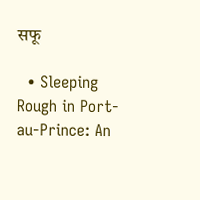सफू

  • Sleeping Rough in Port-au-Prince: An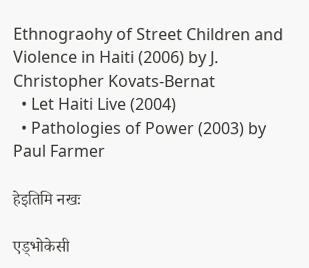Ethnograohy of Street Children and Violence in Haiti (2006) by J. Christopher Kovats-Bernat
  • Let Haiti Live (2004)
  • Pathologies of Power (2003) by Paul Farmer

हेइतिमि नखः

एड्भोकेसी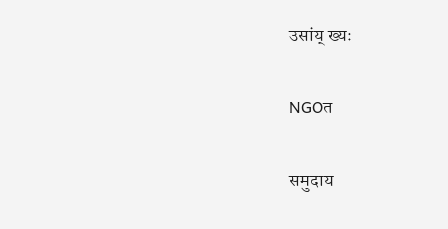उसांय् ख्यः

NGOत

समुदाय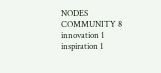NODES
COMMUNITY 8
innovation 1
inspiration 1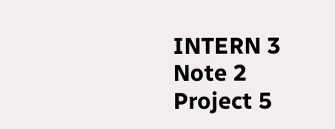INTERN 3
Note 2
Project 5